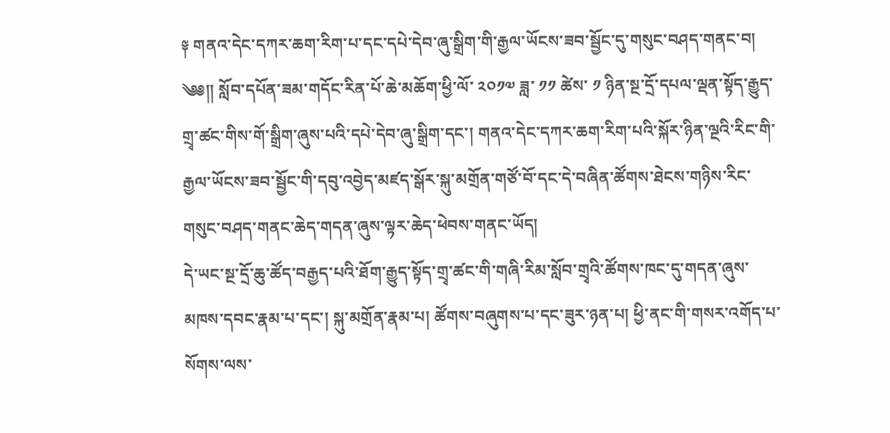༈ གནའ་དེང་དཀར་ཆག་རིག་པ་དང་དཔེ་དེབ་ཞུ་སྒྲིག་གི་རྒྱལ་ཡོངས་ཟབ་སྦྱོང་དུ་གསུང་བཤད་གནང་བ།
༄༅།། སློབ་དཔོན་ཟམ་གདོང་རིན་པོ་ཆེ་མཆོག་ཕྱི་ལོ་ ༢༠༡༧ ཟླ་ ༡༡ ཚེས་ ༡ ཉིན་སྔ་དྲོ་དཔལ་ལྡན་སྟོད་རྒྱུད་གྲྭ་ཚང་གིས་གོ་སྒྲིག་ཞུས་པའི་དཔེ་དེབ་ཞུ་སྒྲིག་དང་། གནའ་དེང་དཀར་ཆག་རིག་པའི་སྐོར་ཉིན་ལྔའི་རིང་གི་རྒྱལ་ཡོངས་ཟབ་སྦྱོང་གི་དབུ་འབྱེད་མཛད་སྒོར་སྐུ་མགྲོན་གཙོ་བོ་དང་དེ་བཞིན་ཚོགས་ཐེངས་གཉིས་རིང་གསུང་བཤད་གནང་ཆེད་གདན་ཞུས་ལྟར་ཆེད་ཕེབས་གནང་ཡོད།
དེ་ཡང་སྔ་དྲོ་ཆུ་ཚོད་བརྒྱད་པའི་ཐོག་རྒྱུད་སྟོད་གྲྭ་ཚང་གི་གཞི་རིམ་སློབ་གྲྭའི་ཚོགས་ཁང་དུ་གདན་ཞུས་མཁས་དབང་རྣམ་པ་དང་། སྐུ་མགྲོན་རྣམ་པ། ཚོགས་བཞུགས་པ་དང་ཟུར་ཉན་པ། ཕྱི་ནང་གི་གསར་འགོད་པ་སོགས་ལས་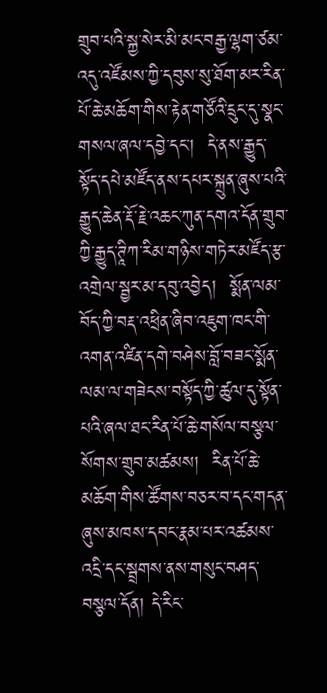གྲུབ་པའི་སྐྱ་སེར་མི་མང་བརྒྱ་ལྷག་ཙམ་འདུ་འཛོམས་ཀྱི་དབུས་སུ་ཐོག་མར་རིན་པོ་ཆེ་མཆོག་གིས་རྟེན་གཙོའི་དྲུང་དུ་སྣང་གསལ་ཞལ་དབྱེ་དང་།  དེ་ནས་རྒྱུད་སྟོད་དཔེ་མཛོད་ནས་དཔར་སྐྲུན་ཞུས་པའི་རྒྱུད་ཆེན་རྡོ་རྗེ་འཆང་ཀུན་དགའ་དོན་གྲུབ་ཀྱི་རྒྱུད་ཊཱིཀ་རིམ་གཉིས་གཏེར་མཛོད་རྩ་འགྲེལ་སྦྱར་མ་དབུ་འབྱེད།  སྨོན་ལམ་བོད་ཀྱི་བརྡ་འཕྲིན་ཞིབ་འཇུག་ཁང་གི་འགན་འཛིན་དགེ་བཤེས་བློ་བཟང་སྨོན་ལམ་ལ་གཟེངས་བསྟོད་ཀྱི་ཚུལ་དུ་སྟོན་པའི་ཞལ་ཐང་རིན་པོ་ཆེ་གསོལ་བསྩལ་སོགས་གྲུབ་མཚམས།  རིན་པོ་ཆེ་མཆོག་གིས་ཚོགས་བཅར་བ་དང་གདན་ཞུས་མཁས་དབང་རྣམ་པར་འཚམས་འདྲི་དང་སྦྲགས་ནས་གསུང་བཤད་བསྩལ་དོན། དེ་རིང་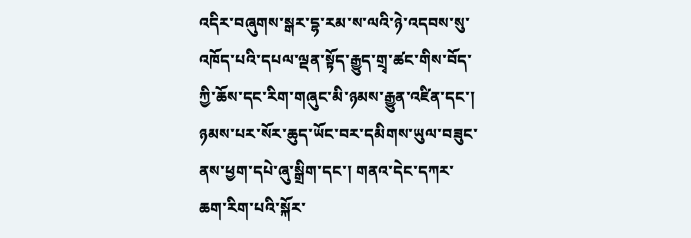འདིར་བཞུགས་སྒར་དྷ་རམ་ས་ལའི་ཉེ་འདབས་སུ་འཁོད་པའི་དཔལ་ལྡན་སྟོད་རྒྱུད་གྲྭ་ཚང་གིས་བོད་ཀྱི་ཆོས་དང་རིག་གཞུང་མི་ཉམས་རྒྱུན་འཛིན་དང་། ཉམས་པར་སོར་ཆུད་ཡོང་བར་དམིགས་ཡུལ་བཟུང་ནས་ཕྱག་དཔེ་ཞུ་སྒྲིག་དང་། གནའ་དེང་དཀར་ཆག་རིག་པའི་སྐོར་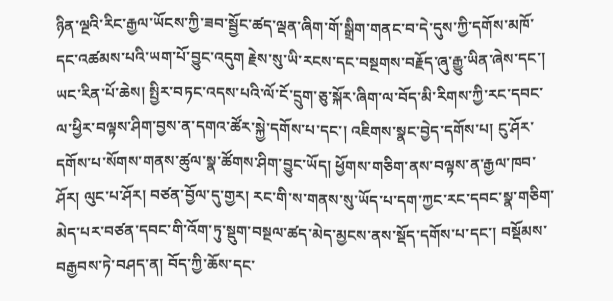ཉིན་ལྔའི་རིང་རྒྱལ་ཡོངས་ཀྱི་ཟབ་སྦྱོང་ཚད་ལྡན་ཞིག་གོ་སྒྲིག་གནང་བ་དེ་དུས་ཀྱི་དགོས་མཁོ་དང་འཚམས་པའི་ཡག་པོ་བྱུང་འདུག རྗེས་སུ་ཡི་རངས་དང་བསྔགས་བརྗོད་ཞུ་རྒྱུ་ཡིན་ཞེས་དང་།
ཡང་རིན་པོ་ཆེས། སྤྱིར་བཏང་འདས་པའི་ལོ་ངོ་དྲུག་ཅུ་སྐོར་ཞིག་ལ་བོད་མི་རིགས་ཀྱི་རང་དབང་ལ་ཕྱིར་བལྟས་ཤིག་བྱས་ན་དགའ་ཚོར་སྐྱེ་དགོས་པ་དང་། འཇིགས་སྣང་བྱེད་དགོས་པ། ངུ་ཤོར་དགོས་པ་སོགས་གནས་ཚུལ་སྣ་ཚོགས་ཤིག་བྱུང་ཡོད། ཕྱོགས་གཅིག་ནས་བལྟས་ན་རྒྱལ་ཁབ་ཤོར། ལུང་པ་ཤོར། བཙན་བྱོལ་དུ་གྱར། རང་གི་ས་གནས་སུ་ཡོད་པ་དག་ཀྱང་རང་དབང་སྣ་གཅིག་མེད་པར་བཙན་དབང་གི་འོག་ཏུ་སྡུག་བསྔལ་ཚད་མེད་མྱངས་ནས་སྡོད་དགོས་པ་དང་། བསྡོམས་བརྒྱབས་ཏེ་བཤད་ན། བོད་ཀྱི་ཆོས་དང་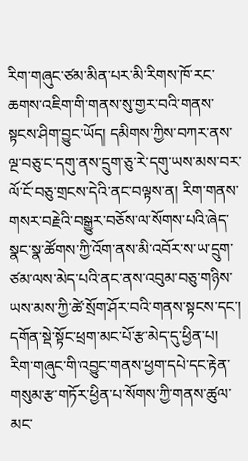རིག་གཞུང་ཙམ་མིན་པར་མི་རིགས་ཁོ་རང་ཆགས་འཇིག་གི་གནས་སུ་གྱར་བའི་གནས་སྟངས་ཤིག་བྱུང་ཡོད། དམིགས་ཀྱིས་བཀར་ནས་ལྔ་བཅུ་ང་དགུ་ནས་དྲུག་ཅུ་རེ་དགུ་ཡས་མས་བར་ལོ་ངོ་བཅུ་གྲངས་དེའི་ནང་བལྟས་ན། རིག་གནས་གསར་བརྗེའི་བསྒྱུར་བཅོས་ལ་སོགས་པའི་ཞེད་སྣང་སྣ་ཚོགས་ཀྱི་འོག་ནས་མི་འབོར་ས་ཡ་དྲུག་ཙམ་ལས་མེད་པའི་ནང་ནས་འབུམ་བཅུ་གཉིས་ཡས་མས་ཀྱི་ཚེ་སྲོག་ཤོར་བའི་གནས་སྟངས་དང་། དགོན་སྡེ་སྟོང་ཕྲག་མང་པོ་རྩ་མེད་དུ་ཕྱིན་པ། རིག་གཞུང་གི་འབྱུང་གནས་ཕྱག་དཔེ་དང་རྟེན་གསུམ་རྩ་གཏོར་ཕྱིན་པ་སོགས་ཀྱི་གནས་ཚུལ་མང་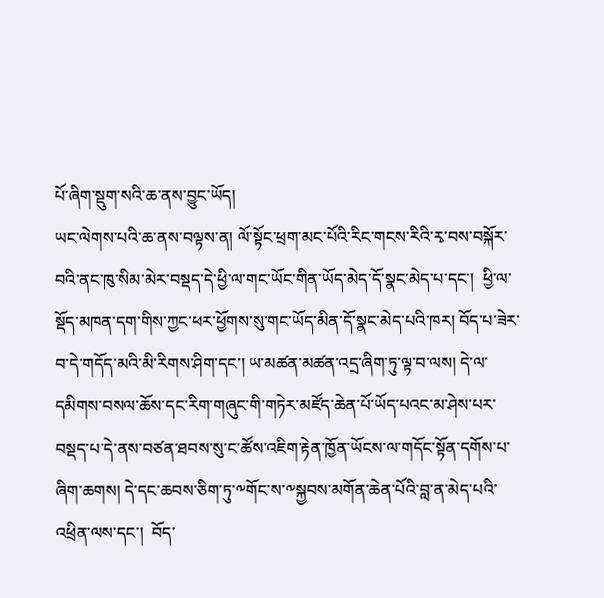པོ་ཞིག་སྡུག་སའི་ཆ་ནས་བྱུང་ཡོད།
ཡང་ལེགས་པའི་ཆ་ནས་བལྟས་ན། ལོ་སྟོང་ཕྲག་མང་པོའི་རིང་གངས་རིའི་རྭ་བས་བསྐོར་བའི་ནང་ཁུ་སིམ་མེར་བསྡད་དེ་ཕྱི་ལ་གང་ཡོང་གིན་ཡོད་མེད་དོ་སྣང་མེད་པ་དང་།  ཕྱི་ལ་སྡོད་མཁན་དག་གིས་ཀྱང་ཕར་ཕྱོགས་སུ་གང་ཡོད་མིན་དོ་སྣང་མེད་པའི་ཁར། བོད་པ་ཟེར་བ་དེ་གདོད་མའི་མི་རིགས་ཤིག་དང་། ཡ་མཚན་མཚན་འདྲ་ཞིག་ཏུ་ལྟ་བ་ལས། དེ་ལ་དམིགས་བསལ་ཆོས་དང་རིག་གཞུང་གི་གཏེར་མཛོད་ཆེན་པོ་ཡོད་པའང་མ་ཤེས་པར་བསྡད་པ་དེ་ནས་བཙན་ཐབས་སུ་ང་ཚོས་འཇིག་རྟེན་ཁྱོན་ཡོངས་ལ་གདོང་སྟོན་དགོས་པ་ཞིག་ཆགས། དེ་དང་ཆབས་ཅིག་ཏུ་༸གོང་ས་༸སྐྱབས་མགོན་ཆེན་པོའི་བླ་ན་མེད་པའི་འཕྲིན་ལས་དང་།  བོད་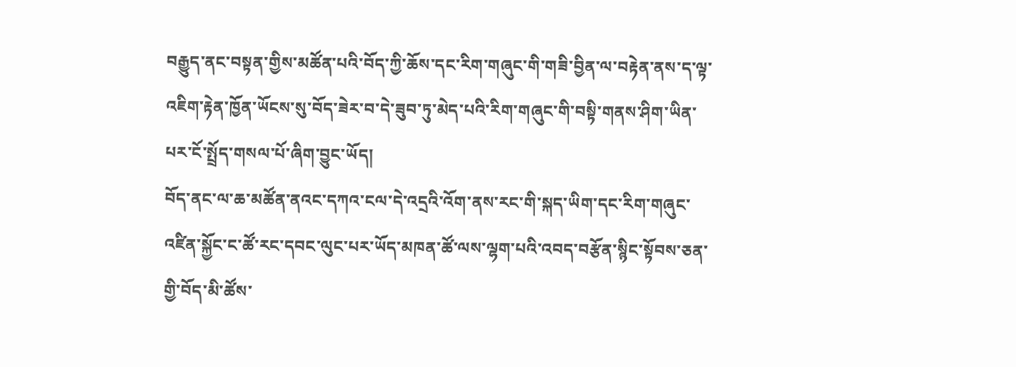བརྒྱུད་ནང་བསྟན་གྱིས་མཚོན་པའི་བོད་ཀྱི་ཆོས་དང་རིག་གཞུང་གི་གཟི་བྱིན་ལ་བརྟེན་ནས་ད་ལྟ་འཇིག་རྟེན་ཁྱོན་ཡོངས་སུ་བོད་ཟེར་བ་དེ་ཟུབ་ཏུ་མེད་པའི་རིག་གཞུང་གི་བསྟི་གནས་ཤིག་ཡིན་པར་ངོ་སྤྲོད་གསལ་པོ་ཞིག་བྱུང་ཡོད།
བོད་ནང་ལ་ཆ་མཚོན་ནའང་དཀའ་ངལ་དེ་འདྲའི་འོག་ནས་རང་གི་སྐད་ཡིག་དང་རིག་གཞུང་འཛིན་སྐྱོང་ང་ཚོ་རང་དབང་ལུང་པར་ཡོད་མཁན་ཚོ་ལས་ལྷག་པའི་འབད་བརྩོན་སྙིང་སྟོབས་ཅན་གྱི་བོད་མི་ཚོས་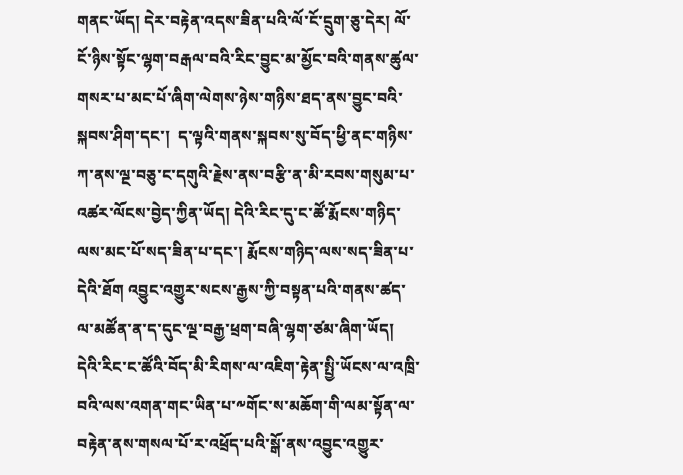གནང་ཡོད། དེར་བརྟེན་འདས་ཟིན་པའི་ལོ་ངོ་དྲུག་ཅུ་དེར། ལོ་ངོ་ཉིས་སྟོང་ལྷག་བརྒལ་བའི་རིང་བྱུང་མ་མྱོང་བའི་གནས་ཚུལ་གསར་པ་མང་པོ་ཞིག་ལེགས་ཉེས་གཉིས་ཐད་ནས་བྱུང་བའི་སྐབས་ཤིག་དང་།  ད་ལྟའི་གནས་སྐབས་སུ་བོད་ཕྱི་ནང་གཉིས་ཀ་ནས་ལྔ་བཅུ་ང་དགུའི་རྗེས་ནས་བརྩི་ན་མི་རབས་གསུམ་པ་འཚར་ལོངས་བྱེད་ཀྱིན་ཡོད། དེའི་རིང་དུ་ང་ཚོ་རྨོངས་གཉིད་ལས་མང་པོ་སད་ཟིན་པ་དང་། རྨོངས་གཉིད་ལས་སད་ཟིན་པ་དེའི་ཐོག འབྱུང་འགྱུར་སངས་རྒྱས་ཀྱི་བསྟན་པའི་གནས་ཚད་ལ་མཚོན་ན་ད་དུང་ལྔ་བརྒྱ་ཕྲག་བཞི་ལྷག་ཙམ་ཞིག་ཡོད། དེའི་རིང་ང་ཚོའི་བོད་མི་རིགས་ལ་འཇིག་རྟེན་སྤྱི་ཡོངས་ལ་འཁྲི་བའི་ལས་འགན་གང་ཡིན་པ་༸གོང་ས་མཆོག་གི་ལམ་སྟོན་ལ་བརྟེན་ནས་གསལ་པོ་ར་འཕྲོད་པའི་སྒོ་ནས་འབྱུང་འགྱུར་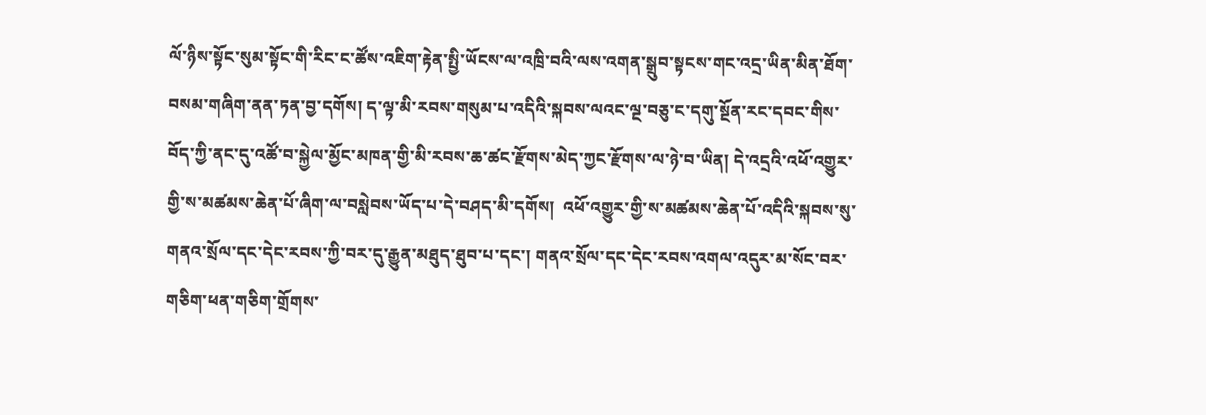ལོ་ཉིས་སྟོང་སུམ་སྟོང་གི་རིང་ང་ཚོས་འཇིག་རྟེན་སྤྱི་ཡོངས་ལ་འཁྲི་བའི་ལས་འགན་སྒྲུབ་སྟངས་གང་འདྲ་ཡིན་མིན་ཐོག་བསམ་གཞིག་ནན་ཏན་བྱ་དགོས། ད་ལྟ་མི་རབས་གསུམ་པ་འདིའི་སྐབས་ལའང་ལྔ་བཅུ་ང་དགུ་སྔོན་རང་དབང་གིས་བོད་ཀྱི་ནང་དུ་འཚོ་བ་སྐྱེལ་མྱོང་མཁན་གྱི་མི་རབས་ཆ་ཚང་རྫོགས་མེད་ཀྱང་རྫོགས་ལ་ཉེ་བ་ཡིན། དེ་འདྲའི་འཕོ་འགྱུར་གྱི་ས་མཚམས་ཆེན་པོ་ཞིག་ལ་བསླེབས་ཡོད་པ་དེ་བཤད་མི་དགོས།  འཕོ་འགྱུར་གྱི་ས་མཚམས་ཆེན་པོ་འདིའི་སྐབས་སུ་གནའ་སྲོལ་དང་དེང་རབས་ཀྱི་བར་དུ་རྒྱུན་མཐུད་ཐུབ་པ་དང་། གནའ་སྲོལ་དང་དེང་རབས་འགལ་འདུར་མ་སོང་བར་གཅིག་ཕན་གཅིག་གྲོགས་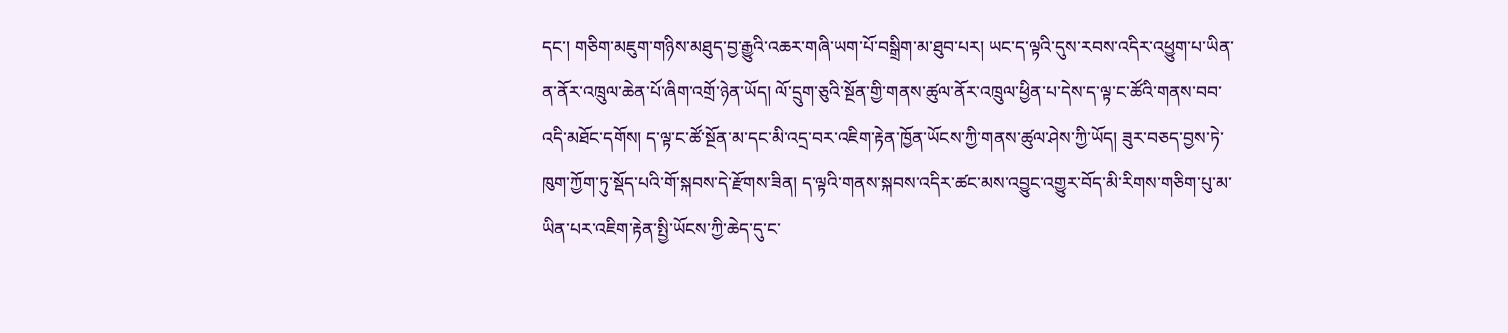དང་། གཅིག་མཇུག་གཉིས་མཐུད་བྱ་རྒྱུའི་འཆར་གཞི་ཡག་པོ་བསྒྲིག་མ་ཐུབ་པར། ཡང་ད་ལྟའི་དུས་རབས་འདིར་འཕྱུག་པ་ཡིན་ན་ནོར་འཁྲུལ་ཆེན་པོ་ཞིག་འགྲོ་ཉེན་ཡོད། ལོ་དྲུག་ཅུའི་སྔོན་གྱི་གནས་ཚུལ་ནོར་འཁྲུལ་ཕྱིན་པ་དེས་ད་ལྟ་ང་ཚོའི་གནས་བབ་འདི་མཐོང་དགོས། ད་ལྟ་ང་ཚོ་སྔོན་མ་དང་མི་འདྲ་བར་འཇིག་རྟེན་ཁྱོན་ཡོངས་ཀྱི་གནས་ཚུལ་ཤེས་ཀྱི་ཡོད། ཟུར་བཅད་བྱས་ཏེ་ཁུག་ཀྱོག་ཏུ་སྡོད་པའི་གོ་སྐབས་དེ་རྫོགས་ཟིན། ད་ལྟའི་གནས་སྐབས་འདིར་ཚང་མས་འབྱུང་འགྱུར་བོད་མི་རིགས་གཅིག་པུ་མ་ཡིན་པར་འཇིག་རྟེན་སྤྱི་ཡོངས་ཀྱི་ཆེད་དུ་ང་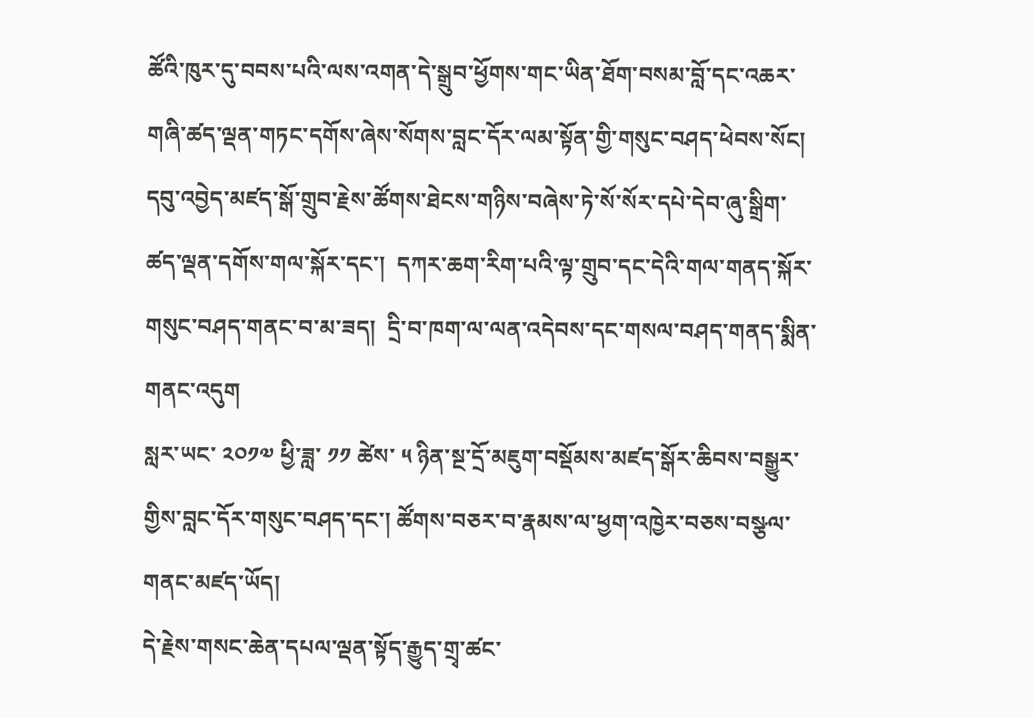ཚོའི་ཁུར་དུ་བབས་པའི་ལས་འགན་དེ་སྒྲུབ་ཕྱོགས་གང་ཡིན་ཐོག་བསམ་བློ་དང་འཆར་གཞི་ཚད་ལྡན་གཏང་དགོས་ཞེས་སོགས་བླང་དོར་ལམ་སྟོན་གྱི་གསུང་བཤད་ཕེབས་སོང།  དབུ་འབྱེད་མཛད་སྒོ་གྲུབ་རྗེས་ཚོགས་ཐེངས་གཉིས་བཞེས་ཏེ་སོ་སོར་དཔེ་དེབ་ཞུ་སྒྲིག་ཚད་ལྡན་དགོས་གལ་སྐོར་དང་།  དཀར་ཆག་རིག་པའི་ལྟ་གྲུབ་དང་དེའི་གལ་གནད་སྐོར་གསུང་བཤད་གནང་བ་མ་ཟད།  དྲི་བ་ཁག་ལ་ལན་འདེབས་དང་གསལ་བཤད་གནད་སྨིན་གནང་འདུག
སླར་ཡང་ ༢༠༡༧ ཕྱི་ཟླ་ ༡༡ ཚེས་ ༥ ཉིན་སྔ་དྲོ་མཇུག་བསྡོམས་མཛད་སྒོར་ཆིབས་བསྒྱུར་གྱིས་བླང་དོར་གསུང་བཤད་དང་། ཚོགས་བཅར་བ་རྣམས་ལ་ཕྱག་འཁྱེར་བཅས་བསྩལ་གནང་མཛད་ཡོད།
དེ་རྗེས་གསང་ཆེན་དཔལ་ལྡན་སྟོད་རྒྱུད་གྲྭ་ཚང་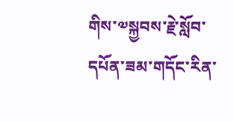གིས་༧སྐྱབས་རྗེ་སློབ་དཔོན་ཟམ་གདོང་རིན་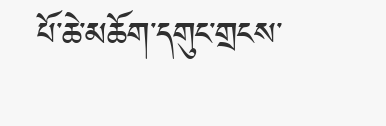པོ་ཆེ་མཆོག་དགུང་གྲངས་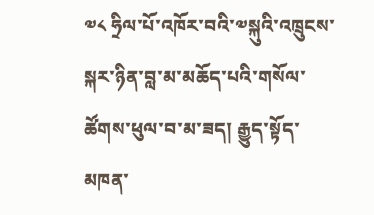༧༨ ཧྲིལ་པོ་འཁོར་བའི་༧སྐུའི་འཁྲུངས་སྐར་ཉིན་བླ་མ་མཆོད་པའི་གསོལ་ཚོགས་ཕུལ་བ་མ་ཟད། རྒྱུད་སྟོད་མཁན་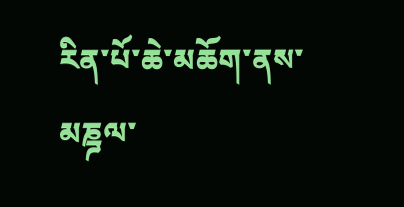རིན་པོ་ཆེ་མཆོག་ནས་མཎྜལ་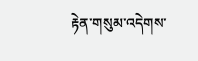རྟེན་གསུམ་འདེགས་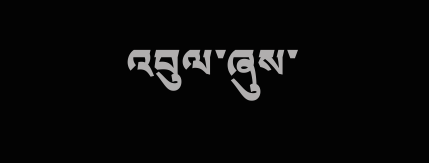འབུལ་ཞུས་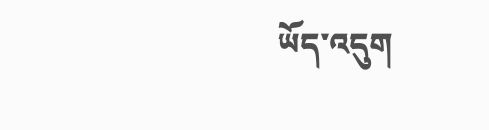ཡོད་འདུག